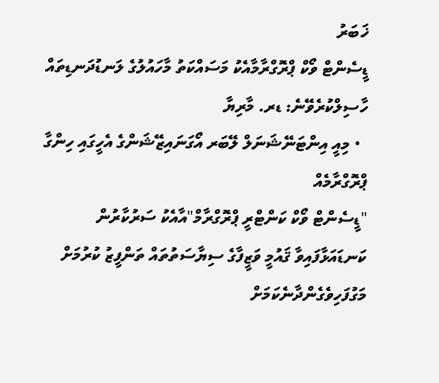ޚަބަރު
ޑީސެންޓް ވޯކް ޕްރޮގްރާމާއެކު މަސައްކަތު މާހައުލުގެ ލަނޑުދަނޑިތައް ހާސިލްކުރެވޭނެ: ޑރ. މާރިޔާ
  • މިއީ އިންޓަނޭޝަނަލް ލޭބަރ އޯގަނައިޒޭޝަންގެ އެހީގައި ހިންގާ ޕްރޮގްރާމެއް
"ޑީސެންޓް ވޯކް ކަންޓްރީ ޕްރޮގްރާމް"އާއެކު ސަރުކާރުން ކަނޑައަޅާފައިވާ ޤައުމީ ވަޒީފާގެ ސިޔާސަތުތައް ތަންފީޒު ކުރުމަށް މަގުފަހިވެގެންދާނެކަމަށް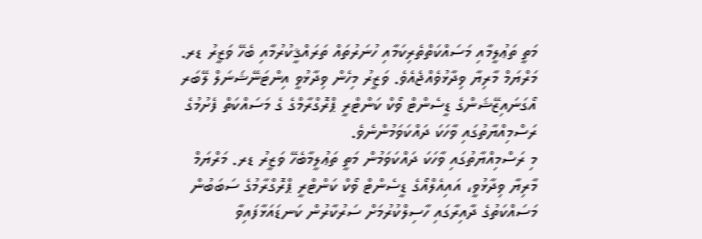މަތީ ތަޢުލީމާއި މަސައްކަތްތެރިކަމާއި ހުނަރުތައް ތަރައްޤީކުރުމާއި ބެހޭ ވަޒީރު ޑރ. މަރްޔަމް މާރިޔާ ވިދާޅުވެއްޖެއެވެ. ވަޒީރު މިހެން ވިދާޅުވީ އިންޓަނޭޝަނަލް ލޭބަރ އޯގަނައިޒޭޝަންގެ ޑީސެންޓް ވޯކް ކަންޓްރީ ޕްރޮގްރާމްގެ ގެ މަސައްކަތް ފެށުމުގެ ރަސްމިއްޔާތުގައި ވާހަކަ ދައްކަވަމުންނެވެ.
މި ރަސްމިއްޔާތުގައި ވާހަކަ ދައްކަވަމުން މަތީ ތަޢުލީމާބެހޭ ވަޒީރު ޑރ. މަރްޔަމް މާރިޔާ ވިދާޅުވީ، އައިއެލްއޯގެ ޑީސެންޓް ވޯކް ކަންޓްރީ ޕްރޮގްރާމުގެ ސަބަބުން މަސައްކަތުގެ ދާއިރާގައި ހާސިލްކުރުމަށް ސަރުކާރުން ކަނޑައަޅާފައިވާ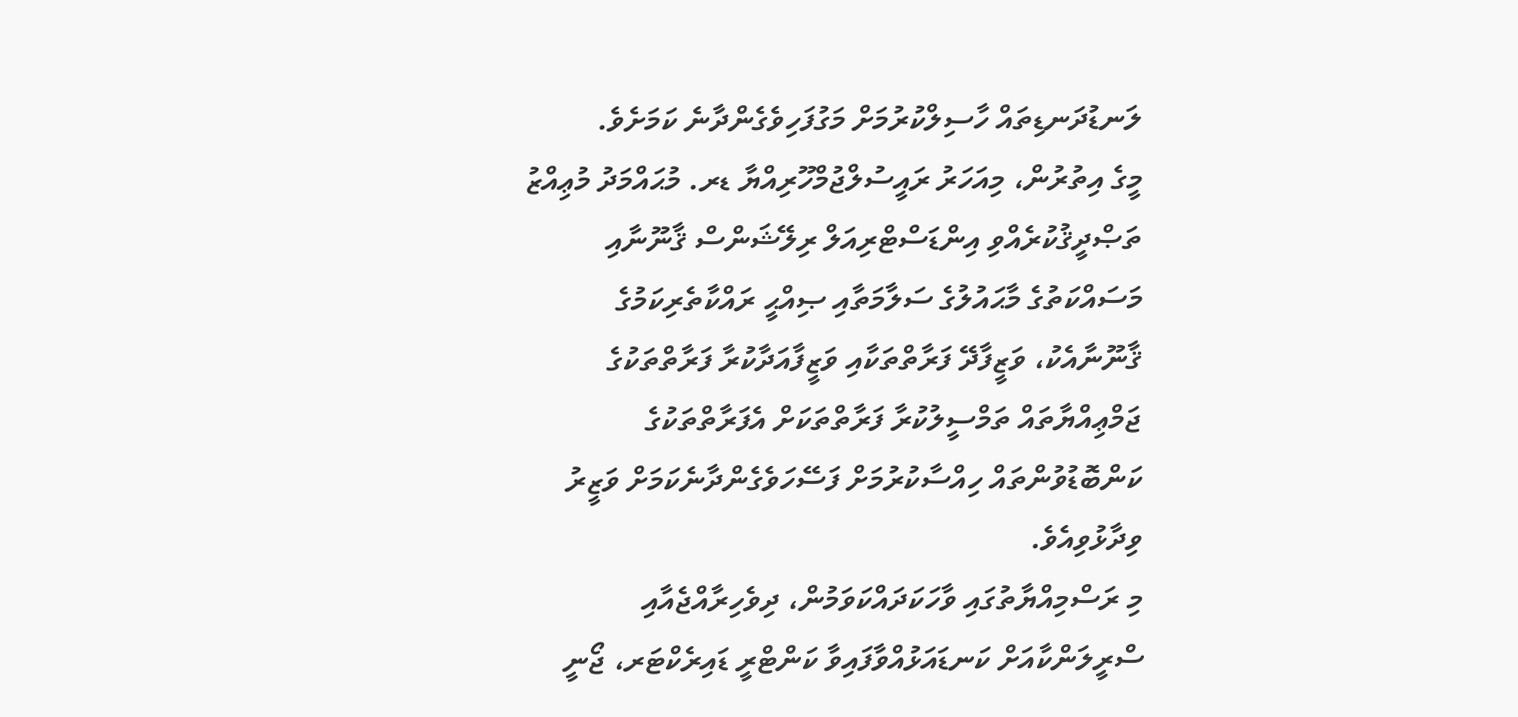ލަނޑުދަނޑިތައް ހާސިލްކުރުމަށް މަގުފަހިވެގެންދާނެ ކަމަށެވެ.
މީގެ އިތުރުން، މިއަހަރު ރައީސުލްޖުމްހޫރިއްޔާ ޑރ. މުޙައްމަދު މުޢިއްޒު ތަޞްދީޤުކުރެއްވި އިންޑަސްޓްރިއަލް ރިލޭޝަންސް ޤާނޫނާއި މަސައްކަތުގެ މާޙައުލުގެ ސަލާމަތާއި ޞިއްޙީ ރައްކާތެރިކަމުގެ ޤާނޫނާއެކު، ވަޒީފާދޭ ފަރާތްތަކާއި ވަޒީފާއަދާކުރާ ފަރާތްތަކުގެ ޖަމްޢިއްޔާތައް ތަމްސީލުކުރާ ފަރާތްތަކަށް އެފަރާތްތަކުގެ ކަންބޮޑުވުންތައް ހިއްސާކުރުމަށް ފަސޭހަވެގެންދާނެކަމަށް ވަޒީރު ވިދާޅުވިއެވެ.
މި ރަސްމިއްޔާތުގައި ވާހަކަދައްކަވަމުން، ދިވެހިރާއްޖެއާއި ސްރީލަންކާއަށް ކަނޑައަޅުއްވާފައިވާ ކަންޓްރީ ޑައިރެކްޓަރ، ޖޯނީ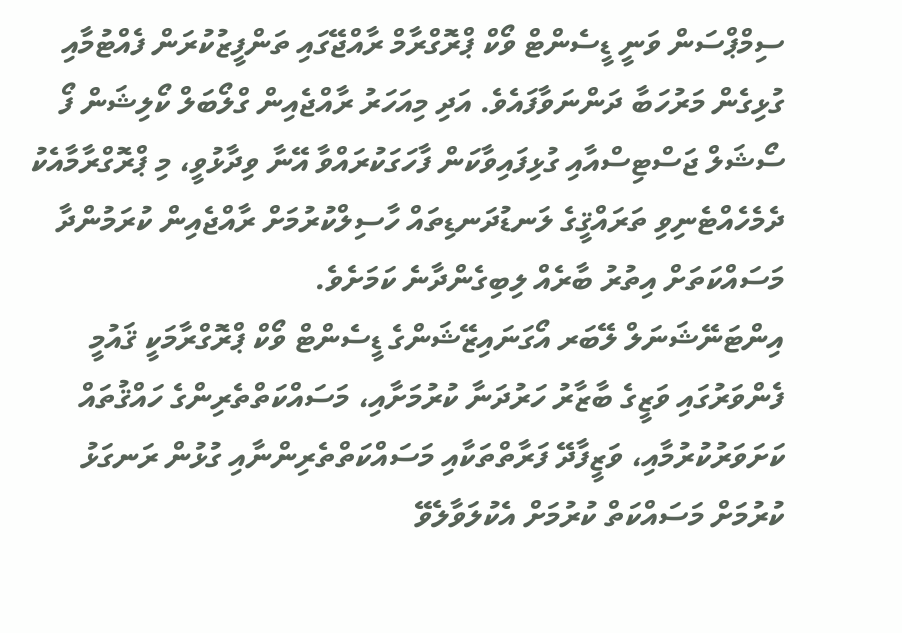ސިމްޕްސަން ވަނީ ޑީސެންޓް ވޯކް ޕްރޮގްރާމް ރާއްޖޭގައި ތަންފީޒުކުރަން ފެއްޓުމާއި ގުޅިގެން މަރުހަބާ ދަންނަވާފައެވެ. އަދި މިއަހަރު ރާއްޖެއިން ގްލޯބަލް ކޯލިޝަން ފޯ ސޯޝަލް ޖަސްޓިސްއާއި ގުޅިފައިވާކަން ފާހަގަކުރައްވާ އޭނާ ވިދާޅުވީ، މި ޕްރޮގްރާމާއެކު ދެމެހެއްޓެނިވި ތަރައްޤީގެ ލަނޑުދަނޑިތައް ހާސިލްކުރުމަށް ރާއްޖެއިން ކުރަމުންދާ މަސައްކަތަށް އިތުރު ބާރެއް ލިބިގެންދާނެ ކަމަށެވެ.
އިންޓަނޭޝަނަލް ލޭބަރ އޯގަނައިޒޭޝަންގެ ޑީސެންޓް ވޯކް ޕްރޮގްރާމަކީ ޤައުމީ ފެންވަރުގައި ވަޒީގެ ބާޒާރު ހަރުދަނާ ކުރުމަށާއި، މަސައްކަތްތެރިންގެ ހައްޤުތައް ކަށަވަރުކުރުމާއި، ވަޒީފާދޭ ފަރާތްތަކާއި މަސައްކަތްތެރިންނާއި ގުޅުން ރަނގަޅު ކުރުމަށް މަސައްކަތް ކުރުމަށް އެކުލަވާލެވޭ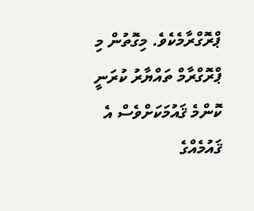ޕްރޮގްރާމެކެވެ. މިގޮތުން މި ޕްރޮގްރާމް ތައްޔާރު ކުރަނީ ކޮންމެ ޤައުމަކަށްވެސް އެ ޤައުމެއްގެ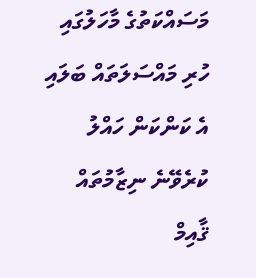މަސައްކަތުގެ މާހަލުގައި ހުރި މައްސަލަތައް ބަލައި އެ ކަންކަން ހައްލު ކުރެވޭނެ ނިޒާމުތައް ޤާއިމް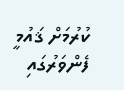ކުރުމަށް ޤައުމީ ފެންވަރުގައި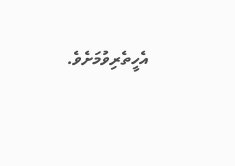އެހީތެރިވުމަށެވެ.